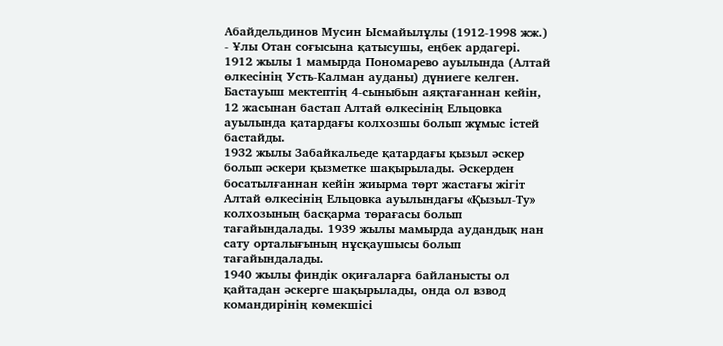Абайдельдинов Мусин Ысмайылұлы (1912-1998 жж.) - Ұлы Отан соғысына қатысушы, еңбек ардагері.
1912 жылы 1 мамырда Пономарево ауылында (Алтай өлкесінің Усть-Калман ауданы) дүниеге келген. Бастауыш мектептің 4-сыныбын аяқтағаннан кейін, 12 жасынан бастап Алтай өлкесінің Ельцовка ауылында қатардағы колхозшы болып жұмыс істей бастайды.
1932 жылы Забайкальеде қатардағы қызыл әскер болып әскери қызметке шақырылады. Әскерден босатылғаннан кейін жиырма төрт жастағы жігіт Алтай өлкесінің Ельцовка ауылындағы «Қызыл-Ту» колхозының басқарма төрағасы болып тағайындалады. 1939 жылы мамырда аудандық нан сату орталығының нұсқаушысы болып тағайындалады.
1940 жылы финдік оқиғаларға байланысты ол қайтадан әскерге шақырылады, онда ол взвод командирінің көмекшісі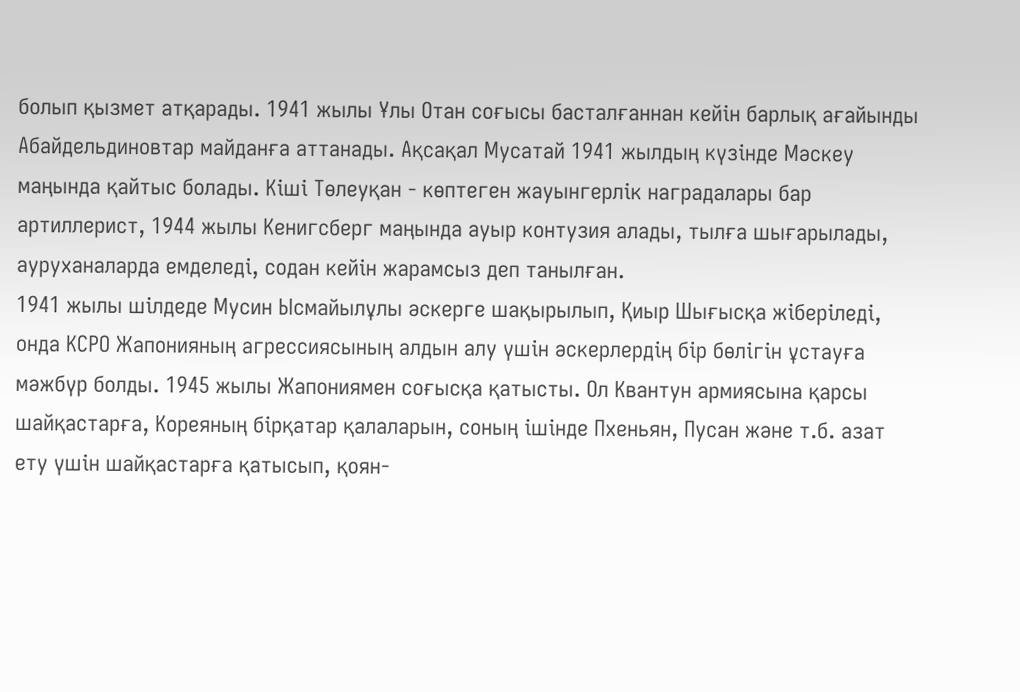болып қызмет атқарады. 1941 жылы Ұлы Отан соғысы басталғаннан кейін барлық ағайынды Абайдельдиновтар майданға аттанады. Ақсақал Мусатай 1941 жылдың күзінде Мәскеу маңында қайтыс болады. Кіші Төлеуқан - көптеген жауынгерлік наградалары бар артиллерист, 1944 жылы Кенигсберг маңында ауыр контузия алады, тылға шығарылады, ауруханаларда емделеді, содан кейін жарамсыз деп танылған.
1941 жылы шілдеде Мусин Ысмайылұлы әскерге шақырылып, Қиыр Шығысқа жіберіледі, онда КСРО Жапонияның агрессиясының алдын алу үшін әскерлердің бір бөлігін ұстауға мәжбүр болды. 1945 жылы Жапониямен соғысқа қатысты. Ол Квантун армиясына қарсы шайқастарға, Кореяның бірқатар қалаларын, соның ішінде Пхеньян, Пусан және т.б. азат ету үшін шайқастарға қатысып, қоян-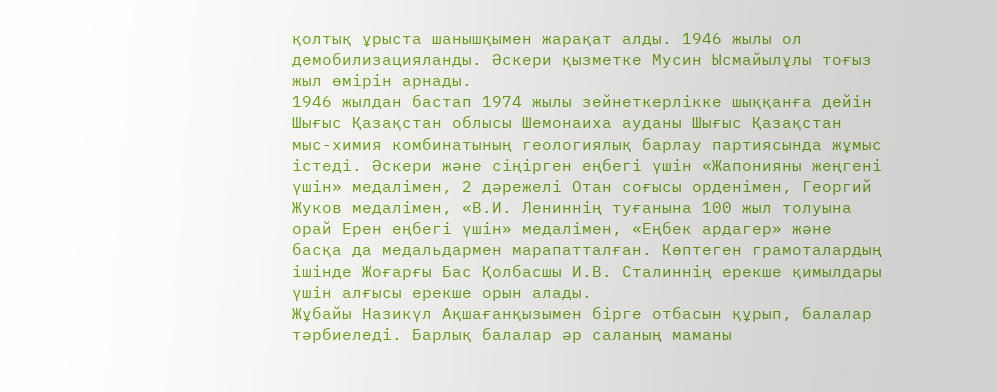қолтық ұрыста шанышқымен жарақат алды. 1946 жылы ол демобилизацияланды. Әскери қызметке Мусин Ысмайылұлы тоғыз жыл өмірін арнады.
1946 жылдан бастап 1974 жылы зейнеткерлікке шыққанға дейін Шығыс Қазақстан облысы Шемонаиха ауданы Шығыс Қазақстан мыс-химия комбинатының геологиялық барлау партиясында жұмыс істеді. Әскери және сіңірген еңбегі үшін «Жапонияны жеңгені үшін» медалімен, 2 дәрежелі Отан соғысы орденімен, Георгий Жуков медалімен, «В.И. Лениннің туғанына 100 жыл толуына орай Ерен еңбегі үшін» медалімен, «Еңбек ардагер» және басқа да медальдармен марапатталған. Көптеген грамоталардың ішінде Жоғарғы Бас Қолбасшы И.В. Сталиннің ерекше қимылдары үшін алғысы ерекше орын алады.
Жұбайы Назикүл Ақшағанқызымен бірге отбасын құрып, балалар тәрбиеледі. Барлық балалар әр саланың маманы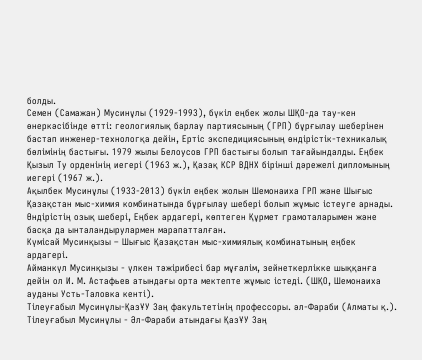болды.
Семен (Самажан) Мусинұлы (1929-1993), бүкіл еңбек жолы ШҚО-да тау-кен өнеркәсібінде өтті: геологиялық барлау партиясының (ГРП) бұрғылау шеберінен бастап инженер-технологқа дейін, Ертіс экспедициясының өндірістік-техникалық бөлімінің бастығы. 1979 жылы Белоусов ГРП бастығы болып тағайындалды. Еңбек Қызыл Ту орденінің иегері (1963 ж.), Қазақ КСР ВДНХ бірінші дәрежелі дипломының иегері (1967 ж.).
Ақылбек Мусинұлы (1933-2013) бүкіл еңбек жолын Шемонаиха ГРП және Шығыс Қазақстан мыс-химия комбинатында бұрғылау шебері болып жұмыс істеуге арнады. Өндірістің озық шебері, Еңбек ардагері, көптеген Құрмет грамоталарымен және басқа да ынталандырулармен марапатталған.
Күмісай Мусинқызы – Шығыс Қазақстан мыс-химиялық комбинатының еңбек ардагері.
Айманкүл Мусинқызы - үлкен тәжірибесі бар мұғалім, зейнеткерлікке шыққанға дейін ол И. М. Астафьев атындағы орта мектепте жұмыс істеді. (ШҚО, Шемонаиха ауданы Усть-Таловка кенті).
Тілеуғабыл Мусинұлы-ҚазҰУ Заң факультетінің профессоры. әл-Фараби (Алматы қ.).
Тілеуғабыл Мусинұлы - Әл-Фараби атындағы ҚазҰУ Заң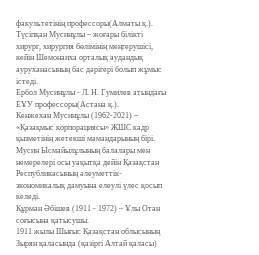факультетінің профессоры(Алматы қ.).
Түсіпқан Мусинұлы – жоғары білікті хирург, хирургия бөлімінің меңгерушісі, кейін Шемонаиха орталық аудандық ауруханасының бас дәрігері болып жұмыс істеді.
Ербол Мусинұлы - Л. Н. Гумилев атындағы ЕҰУ профессоры(Астана қ.).
Кенжехан Мусинұлы (1962-2021) – «Қазақмыс корпорациясы» ЖШС кадр қызметінің жетекші мамандарының бірі.
Мусин Ысмайылұлының балалары мен немерелері осы уақытқа дейін Қазақстан Республикасының әлеуметтік-экономикалық дамуына елеулі үлес қосып келеді.
Құрман Әбішев (1911 - 1972) – Ұлы Отан соғысына қатысушы.
1911 жылы Шығыс Қазақстан облысының Зырян қаласында (қазіргі Алтай қаласы)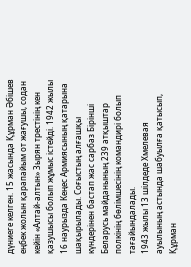дүниеге келген. 15 жасында Құрман Әбішев еңбек жолын қарапайым от жағушы, содан кейін «Алтай-алтын» Зырян трестінің кен қазушысы болып жұмыс істейді. 1942 жылы 16 наурызда Кеңес Армиясының қатарына шақырылады. Соғыстың алғашқы күндерінен бастап жас сарбаз Бірінші Беларусь майданының 239 атқыштар полкінің бөлімшесінің командирі болып тағайындалады.
1943 жылы 13 шілдеде Хмелевая ауылының астында шабуылға қатысып, Құрман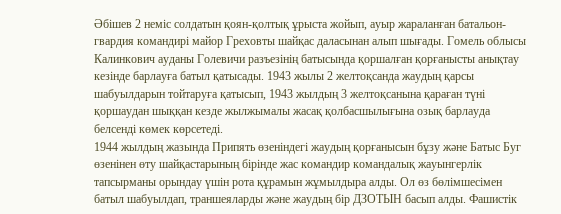Әбішев 2 неміс солдатын қоян-қолтық ұрыста жойып, ауыр жараланған батальон-гвардия командирі майор Греховты шайқас даласынан алып шығады. Гомель облысы Калинкович ауданы Голевичи разъезінің батысында қоршалған қорғанысты анықтау кезінде барлауға батыл қатысады. 1943 жылы 2 желтоқсанда жаудың қарсы шабуылдарын тойтаруға қатысып, 1943 жылдың 3 желтоқсанына қараған түні қоршаудан шыққан кезде жылжымалы жасақ қолбасшылығына озық барлауда белсенді көмек көрсетеді.
1944 жылдың жазында Припять өзеніндегі жаудың қорғанысын бұзу және Батыс Буг өзенінен өту шайқастарының бірінде жас командир командалық жауынгерлік тапсырманы орындау үшін рота құрамын жұмылдыра алды. Ол өз бөлімшесімен батыл шабуылдап, траншеяларды және жаудың бір ДЗОТЫН басып алды. Фашистік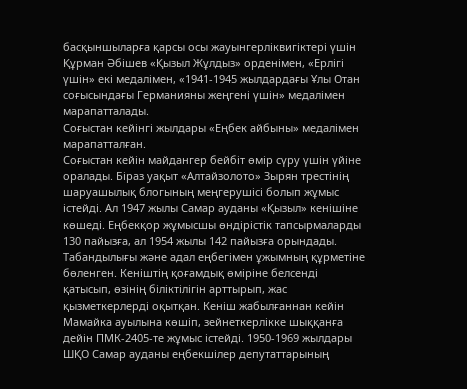басқыншыларға қарсы осы жауынгерліквигіктері үшін Құрман Әбішев «Қызыл Жұлдыз» орденімен, «Ерлігі үшін» екі медалімен, «1941-1945 жылдардағы Ұлы Отан соғысындағы Германияны жеңгені үшін» медалімен марапатталады.
Соғыстан кейінгі жылдары «Еңбек айбыны» медалімен марапатталған.
Соғыстан кейін майдангер бейбіт өмір сүру үшін үйіне оралады. Біраз уақыт «Алтайзолото» Зырян трестінің шаруашылық блогының меңгерушісі болып жұмыс істейді. Ал 1947 жылы Самар ауданы «Қызыл» кенішіне көшеді. Еңбекқор жұмысшы өндірістік тапсырмаларды 130 пайызға, ал 1954 жылы 142 пайызға орындады. Табандылығы және адал еңбегімен ұжымның құрметіне бөленген. Кеніштің қоғамдық өміріне белсенді қатысып, өзінің біліктілігін арттырып, жас қызметкерлерді оқытқан. Кеніш жабылғаннан кейін Мамайка ауылына көшіп, зейнеткерлікке шыққанға дейін ПМК-2405-те жұмыс істейді. 1950-1969 жылдары ШҚО Самар ауданы еңбекшілер депутаттарының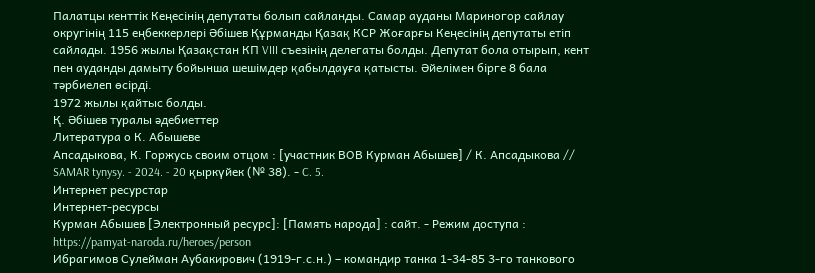Палатцы кенттік Кеңесінің депутаты болып сайланды. Самар ауданы Мариногор сайлау округінің 115 еңбеккерлері Әбішев Құрманды Қазақ КСР Жоғарғы Кеңесінің депутаты етіп сайлады. 1956 жылы Қазақстан КП VIII съезінің делегаты болды. Депутат бола отырып, кент пен ауданды дамыту бойынша шешімдер қабылдауға қатысты. Әйелімен бірге 8 бала тәрбиелеп өсірді.
1972 жылы қайтыс болды.
Қ. Әбішев туралы әдебиеттер
Литература о К. Абышеве
Апсадыкова, К. Горжусь своим отцом : [участник ВОВ Курман Абышев] / К. Апсадыкова // SAMAR tynysy. - 2024. - 20 қыркүйек (№ 38). - C. 5.
Интернет ресурстар
Интернет-ресурсы
Курман Абышев [Электронный ресурс]: [Память народа] : сайт. - Режим доступа : https://pamyat-naroda.ru/heroes/person
Ибрагимов Сулейман Аубакирович (1919-г.с.н.) – командир танка 1-34-85 3-го танкового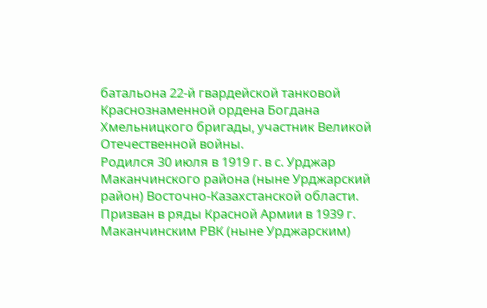батальона 22-й гвардейской танковой Краснознаменной ордена Богдана Хмельницкого бригады, участник Великой Отечественной войны.
Родился 30 июля в 1919 г. в с. Урджар Маканчинского района (ныне Урджарский район) Восточно-Казахстанской области.
Призван в ряды Красной Армии в 1939 г. Маканчинским РВК (ныне Урджарским)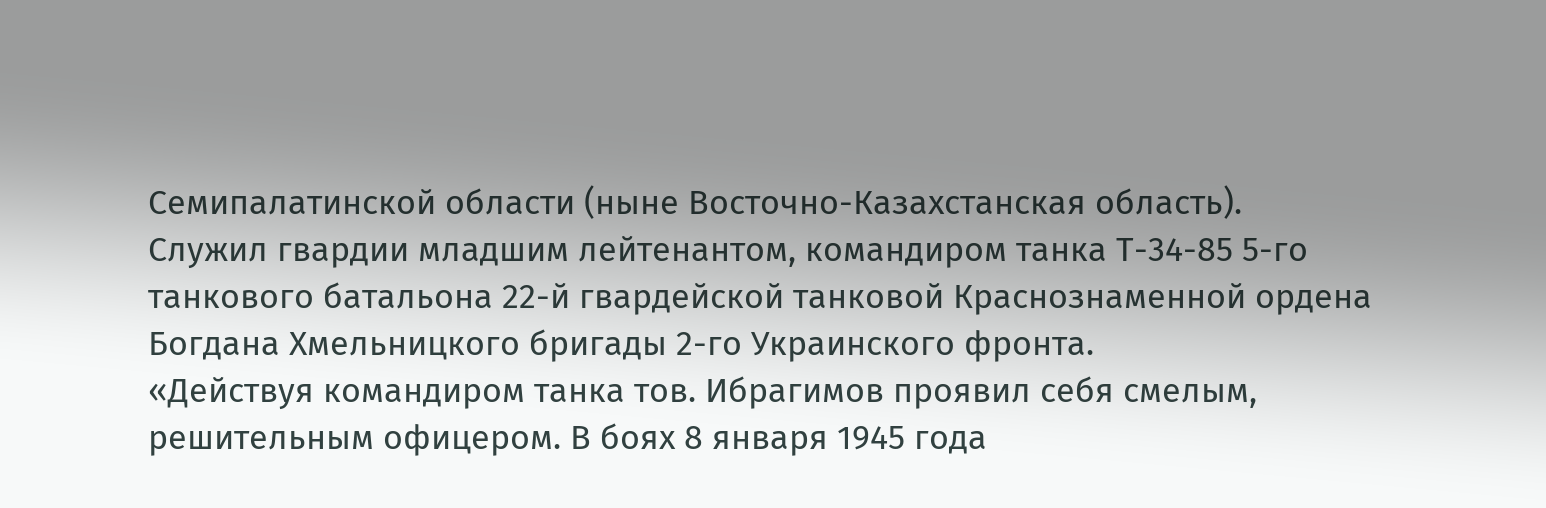Семипалатинской области (ныне Восточно-Казахстанская область).
Служил гвардии младшим лейтенантом, командиром танка Т-34-85 5-го танкового батальона 22-й гвардейской танковой Краснознаменной ордена Богдана Хмельницкого бригады 2-го Украинского фронта.
«Действуя командиром танка тов. Ибрагимов проявил себя смелым, решительным офицером. В боях 8 января 1945 года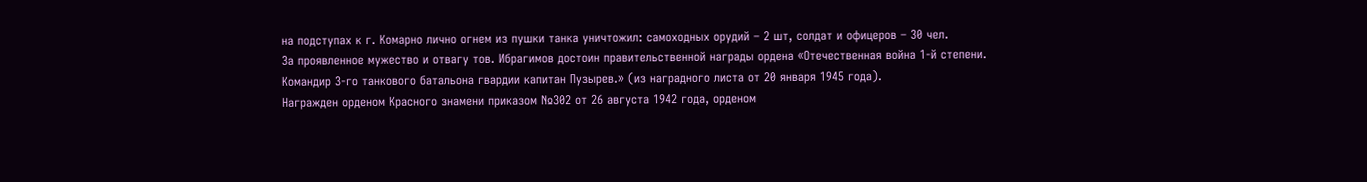на подступах к г. Комарно лично огнем из пушки танка уничтожил: самоходных орудий – 2 шт, солдат и офицеров – 30 чел.
За проявленное мужество и отвагу тов. Ибрагимов достоин правительственной награды ордена «Отечественная война 1-й степени.
Командир 3-го танкового батальона гвардии капитан Пузырев.» (из наградного листа от 20 января 1945 года).
Награжден орденом Красного знамени приказом №302 от 26 августа 1942 года, орденом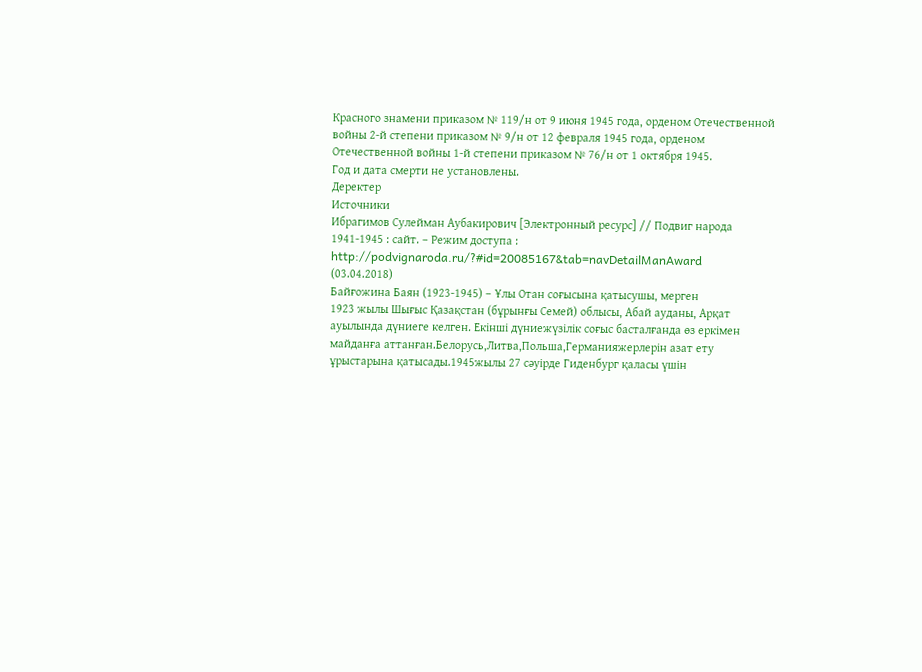Красного знамени приказом № 119/н от 9 июня 1945 года, орденом Отечественной войны 2-й степени приказом № 9/н от 12 февраля 1945 года, орденом Отечественной войны 1-й степени приказом № 76/н от 1 октября 1945.
Год и дата смерти не установлены.
Деректер
Источники
Ибрагимов Сулейман Аубакирович [Электронный ресурс] // Подвиг народа 1941-1945 : сайт. – Режим доступа : http://podvignaroda.ru/?#id=20085167&tab=navDetailManAward (03.04.2018)
Байғожина Баян (1923-1945) – Ұлы Отан соғысына қатысушы, мерген
1923 жылы Шығыс Қазақстан (бұрынғы Семей) облысы, Абай ауданы, Арқат ауылында дүниеге келген. Екінші дүниежүзілік соғыс басталғанда өз еркімен майданға аттанған.Белорусь,Литва,Польша,Германияжерлерін азат ету ұрыстарына қатысады.1945жылы 27 сәуірде Гиденбург қаласы үшін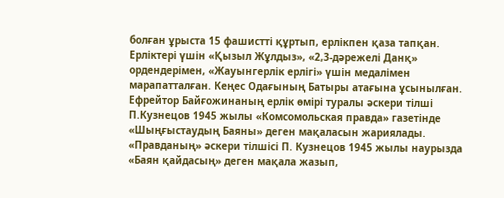болған ұрыста 15 фашистті құртып, ерлікпен қаза тапқан.
Ерліктері үшін «Қызыл Жұлдыз», «2,3-дәрежелі Данқ» ордендерімен, «Жауынгерлік ерлігі» үшін медалімен марапатталған. Кеңес Одағының Батыры атағына ұсынылған. Ефрейтор Байғожинаның ерлік өмірі туралы әскери тілші П.Кузнецов 1945 жылы «Комсомольская правда» газетінде «Шыңғыстаудың Баяны» деген мақаласын жариялады.
«Правданың» әскери тілшісі П. Кузнецов 1945 жылы наурызда «Баян қайдасың» деген мақала жазып,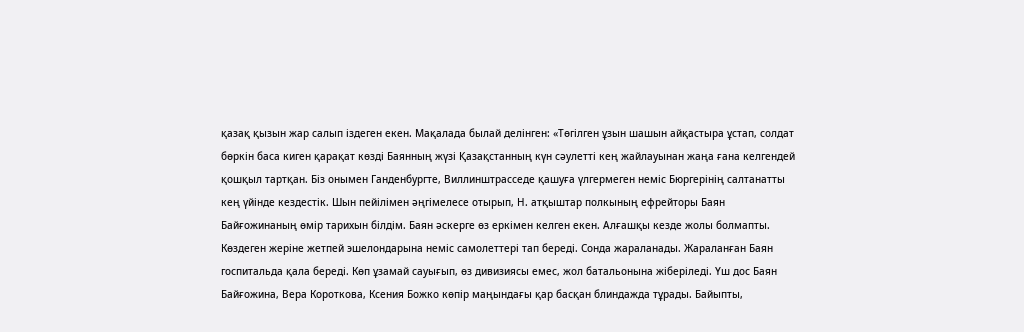қазақ қызын жар салып іздеген екен. Мақалада былай делінген: «Төгілген ұзын шашын айқастыра ұстап, солдат бөркін баса киген қарақат көзді Баянның жүзі Қазақстанның күн сәулетті кең жайлауынан жаңа ғана келгендей қошқыл тартқан. Біз онымен Ганденбургте, Виллинштрасседе қашуға үлгермеген неміс Бюргерінің салтанатты кең үйінде кездестік. Шын пейілімен әңгімелесе отырып, Н. атқыштар полкының ефрейторы Баян Байғожинаның өмір тарихын білдім. Баян әскерге өз еркімен келген екен. Алғашқы кезде жолы болмапты. Көздеген жеріне жетпей эшелондарына неміс самолеттері тап береді. Сонда жараланады. Жараланған Баян госпитальда қала береді. Көп ұзамай сауығып, өз дивизиясы емес, жол батальонына жіберіледі. Үш дос Баян Байғожина, Вера Короткова, Ксения Божко көпір маңындағы қар басқан блиндажда тұрады. Байыпты,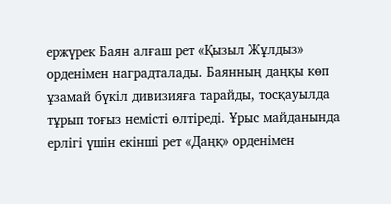ержүрек Баян алғаш рет «Қызыл Жұлдыз» орденімен наградталады. Баянның даңқы көп ұзамай бүкіл дивизияға тарайды, тосқауылда тұрып тоғыз немісті өлтіреді. Ұрыс майданында ерлігі үшін екінші рет «Даңқ» орденімен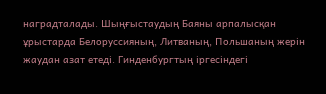наградталады. Шыңғыстаудың Баяны арпалысқан ұрыстарда Белоруссияның, Литваның, Польшаның жерін жаудан азат етеді. Гинденбургтың іргесіндегі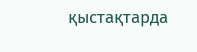қыстақтарда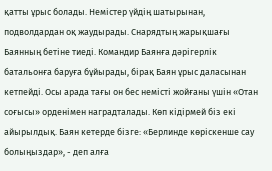қатты ұрыс болады. Немістер үйдің шатырынан, подволдардан оқ жаудырады. Снарядтың жарықшағы Баянның бетіне тиеді. Командир Баянға дәрігерлік батальонға баруға бұйырады, бірақ Баян ұрыс даласынан кетпейді. Осы арада тағы он бес немісті жойғаны үшін «Отан соғысы» орденімен наградталады. Көп кідірмей біз екі айырылдық. Баян кетерде бізге: «Берлинде көріскенше сау болыңыздар», - деп алға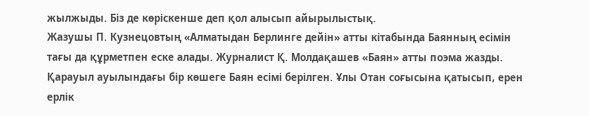жылжыды. Біз де көріскенше деп қол алысып айырылыстық.
Жазушы П. Кузнецовтың «Алматыдан Берлинге дейін» атты кітабында Баянның есімін тағы да құрметпен еске алады. Журналист Қ. Молдақашев «Баян» атты поэма жазды. Қарауыл ауылындағы бір көшеге Баян есімі берілген. Ұлы Отан соғысына қатысып, ерен ерлік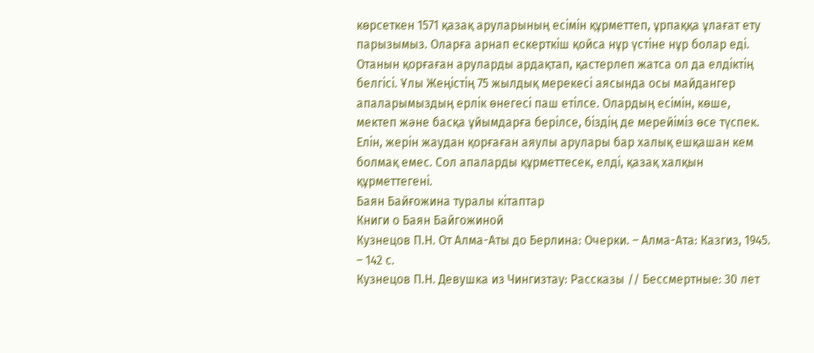көрсеткен 1571 қазақ аруларының есімін құрметтеп, ұрпаққа ұлағат ету парызымыз. Оларға арнап ескерткіш қойса нұр үстіне нұр болар еді. Отанын қорғаған аруларды ардақтап, қастерлеп жатса ол да елдіктің белгісі. Ұлы Жеңістің 75 жылдық мерекесі аясында осы майдангер апаларымыздың ерлік өнегесі паш етілсе. Олардың есімін, көше, мектеп және басқа ұйымдарға берілсе, біздің де мерейіміз өсе түспек. Елін, жерін жаудан қорғаған аяулы арулары бар халық ешқашан кем болмақ емес. Сол апаларды құрметтесек, елді, қазақ халқын құрметтегені.
Баян Байғожина туралы кітаптар
Книги о Баян Байгожиной
Кузнецов П.Н. От Алма-Аты до Берлина: Очерки. – Алма-Ата: Казгиз, 1945. – 142 с.
Кузнецов П.Н. Девушка из Чингизтау: Рассказы // Бессмертные: 30 лет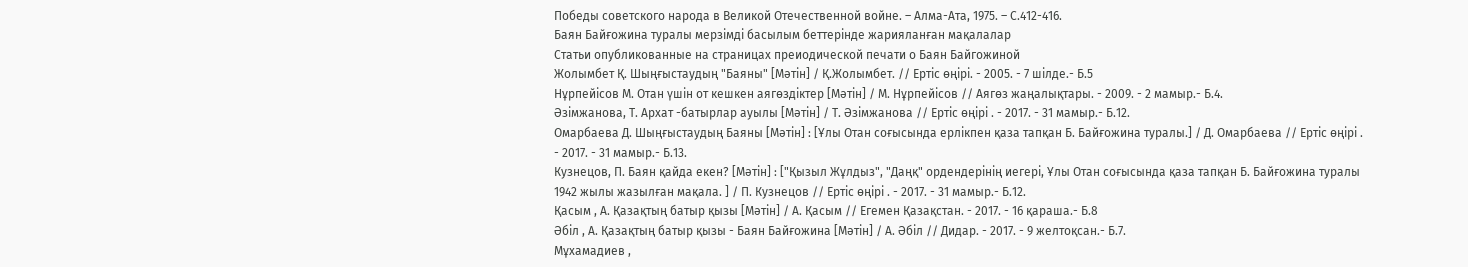Победы советского народа в Великой Отечественной войне. – Алма-Ата, 1975. – С.412-416.
Баян Байғожина туралы мерзімді басылым беттерінде жарияланған мақалалар
Статьи опубликованные на страницах преиодической печати о Баян Байгожиной
Жолымбет Қ. Шыңғыстаудың "Баяны" [Мәтін] / Қ.Жолымбет. // Ертіс өңірі. - 2005. - 7 шілде.- Б.5
Нұрпейісов М. Отан үшін от кешкен аягөздіктер [Мәтін] / М. Нұрпейісов // Аягөз жаңалықтары. - 2009. - 2 мамыр.- Б.4.
Әзімжанова, Т. Архат -батырлар ауылы [Мәтін] / Т. Әзімжанова // Ертіс өңірі . - 2017. - 31 мамыр.- Б.12.
Омарбаева Д. Шыңғыстаудың Баяны [Мәтін] : [Ұлы Отан соғысында ерлікпен қаза тапқан Б. Байғожина туралы.] / Д. Омарбаева // Ертіс өңірі . - 2017. - 31 мамыр.- Б.13.
Кузнецов, П. Баян қайда екен? [Мәтін] : ["Қызыл Жұлдыз", "Даңқ" ордендерінің иегері, Ұлы Отан соғысында қаза тапқан Б. Байғожина туралы 1942 жылы жазылған мақала. ] / П. Кузнецов // Ертіс өңірі . - 2017. - 31 мамыр.- Б.12.
Қасым , А. Қазақтың батыр қызы [Мәтін] / А. Қасым // Егемен Қазақстан. - 2017. - 16 қараша.- Б.8
Әбіл , А. Қазақтың батыр қызы - Баян Байғожина [Мәтін] / А. Әбіл // Дидар. - 2017. - 9 желтоқсан.- Б.7.
Мұхамадиев ,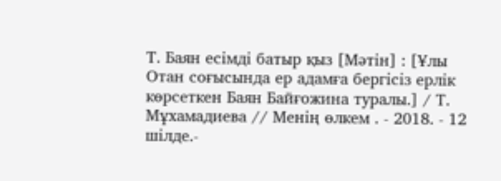Т. Баян есімді батыр қыз [Мәтін] : [Ұлы Отан соғысында ер адамға бергісіз ерлік көрсеткен Баян Байғожина туралы.] / Т. Мұхамадиева // Менің өлкем . - 2018. - 12 шілде.-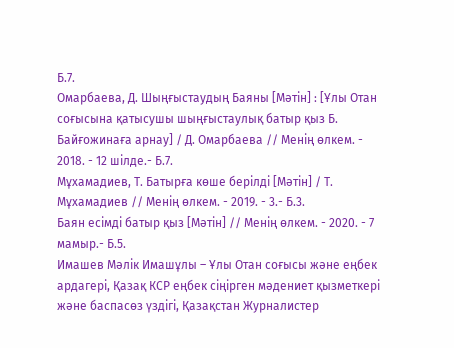Б.7.
Омарбаева, Д. Шыңғыстаудың Баяны [Мәтін] : [Ұлы Отан соғысына қатысушы шыңғыстаулық батыр қыз Б. Байғожинаға арнау] / Д. Омарбаева // Менің өлкем. - 2018. - 12 шілде.- Б.7.
Мұхамадиев, Т. Батырға көше берілді [Мәтін] / Т. Мұхамадиев // Менің өлкем. - 2019. - 3.- Б.3.
Баян есімді батыр қыз [Мәтін] // Менің өлкем. - 2020. - 7 мамыр.- Б.5.
Имашев Мәлік Имашұлы – Ұлы Отан соғысы және еңбек ардагері, Қазақ КСР еңбек сіңірген мәдениет қызметкері және баспасөз үздігі, Қазақстан Журналистер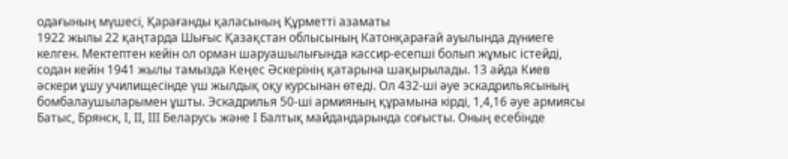одағының мүшесі, Қарағанды қаласының Құрметті азаматы
1922 жылы 22 қаңтарда Шығыс Қазақстан облысының Катонқарағай ауылында дүниеге келген. Мектептен кейін ол орман шаруашылығында кассир-есепші болып жұмыс істейді, содан кейін 1941 жылы тамызда Кеңес Әскерінің қатарына шақырылады. 13 айда Киев әскери ұшу училищесінде үш жылдық оқу курсынан өтеді. Ол 432-ші әуе эскадрильясының бомбалаушыларымен ұшты. Эскадрилья 50-ші армияның құрамына кірді, 1,4,16 әуе армиясы Батыс, Брянск, I, II, III Беларусь және I Балтық майдандарында соғысты. Оның есебінде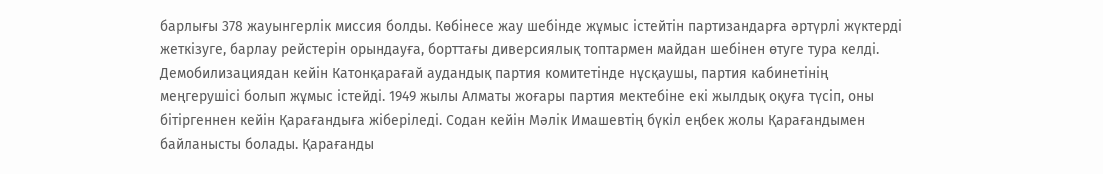барлығы 378 жауынгерлік миссия болды. Көбінесе жау шебінде жұмыс істейтін партизандарға әртүрлі жүктерді жеткізуге, барлау рейстерін орындауға, борттағы диверсиялық топтармен майдан шебінен өтуге тура келді. Демобилизациядан кейін Катонқарағай аудандық партия комитетінде нұсқаушы, партия кабинетінің меңгерушісі болып жұмыс істейді. 1949 жылы Алматы жоғары партия мектебіне екі жылдық оқуға түсіп, оны бітіргеннен кейін Қарағандыға жіберіледі. Содан кейін Мәлік Имашевтің бүкіл еңбек жолы Қарағандымен байланысты болады. Қарағанды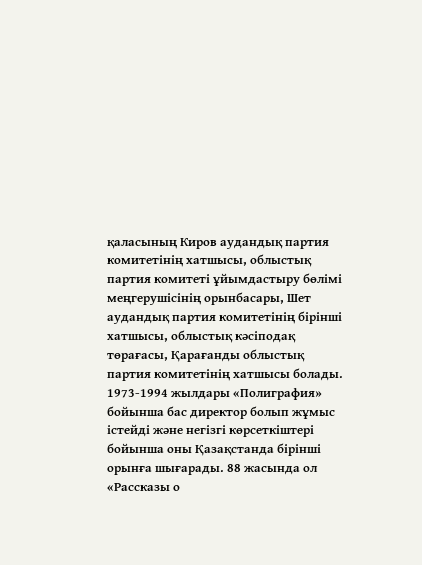қаласының Киров аудандық партия комитетінің хатшысы, облыстық партия комитеті ұйымдастыру бөлімі меңгерушісінің орынбасары, Шет аудандық партия комитетінің бірінші хатшысы, облыстық кәсіподақ төрағасы, Қарағанды облыстық партия комитетінің хатшысы болады. 1973-1994 жылдары «Полиграфия» бойынша бас директор болып жұмыс істейді және негізгі көрсеткіштері бойынша оны Қазақстанда бірінші орынға шығарады. 88 жасында ол «Рассказы о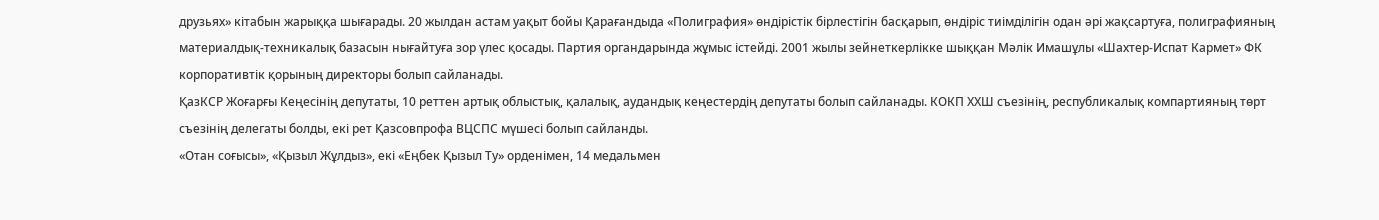друзьях» кітабын жарыққа шығарады. 20 жылдан астам уақыт бойы Қарағандыда «Полиграфия» өндірістік бірлестігін басқарып, өндіріс тиімділігін одан әрі жақсартуға, полиграфияның материалдық-техникалық базасын нығайтуға зор үлес қосады. Партия органдарында жұмыс істейді. 2001 жылы зейнеткерлікке шыққан Мәлік Имашұлы «Шахтер-Испат Кармет» ФК корпоративтік қорының директоры болып сайланады.
ҚазКСР Жоғарғы Кеңесінің депутаты, 10 реттен артық облыстық, қалалық, аудандық кеңестердің депутаты болып сайланады. КОКП ХХШ съезінің, республикалық компартияның төрт съезінің делегаты болды, екі рет Қазсовпрофа ВЦСПС мүшесі болып сайланды.
«Отан соғысы», «Қызыл Жұлдыз», екі «Еңбек Қызыл Ту» орденімен, 14 медальмен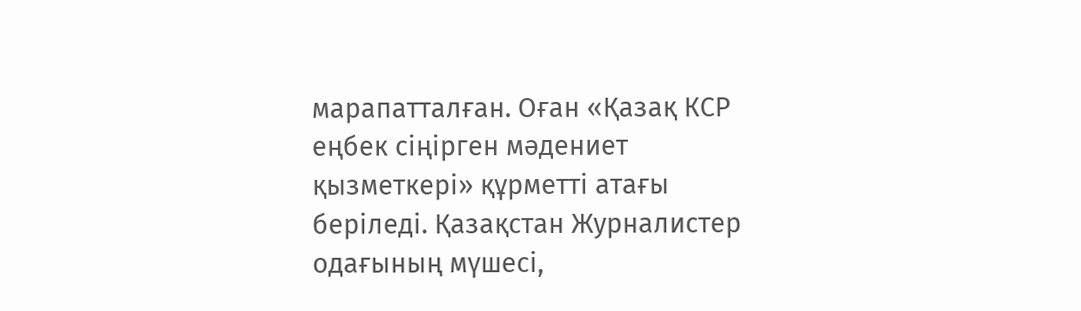марапатталған. Оған «Қазақ КСР еңбек сіңірген мәдениет қызметкері» құрметті атағы беріледі. Қазақстан Журналистер одағының мүшесі,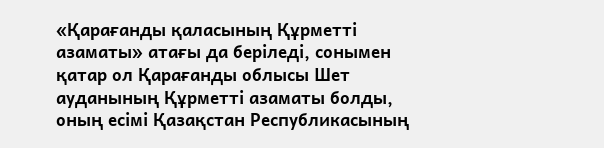«Қарағанды қаласының Құрметті азаматы» атағы да беріледі, сонымен қатар ол Қарағанды облысы Шет ауданының Құрметті азаматы болды, оның есімі Қазақстан Республикасының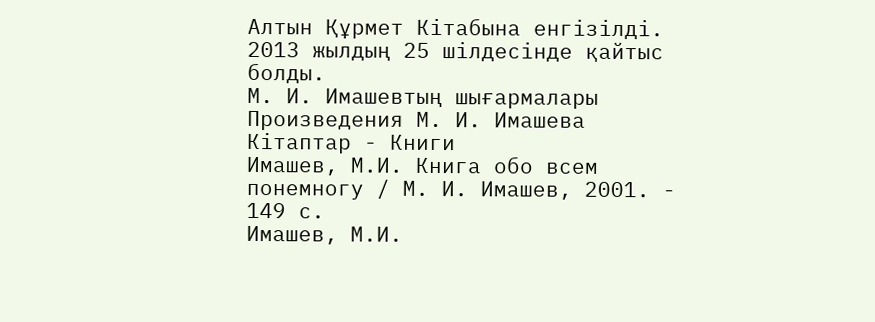Алтын Құрмет Кітабына енгізілді.
2013 жылдың 25 шілдесінде қайтыс болды.
М. И. Имашевтың шығармалары
Произведения М. И. Имашева
Кітаптар - Книги
Имашев, М.И. Книга обо всем понемногу / М. И. Имашев, 2001. - 149 с.
Имашев, М.И.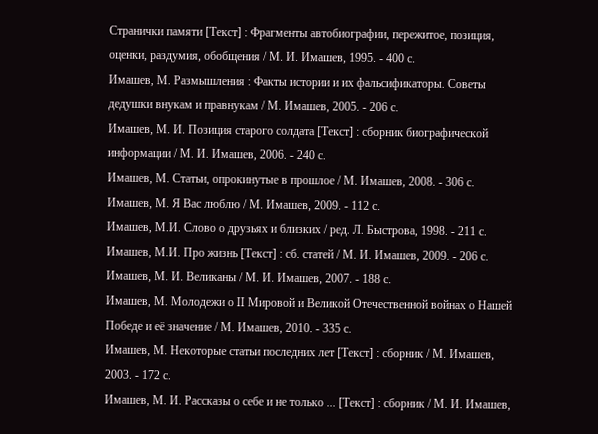Странички памяти [Текст] : Фрагменты автобиографии, пережитое, позиция, оценки, раздумия, обобщения / М. И. Имашев, 1995. - 400 с.
Имашев, М. Размышления : Факты истории и их фальсификаторы. Советы дедушки внукам и правнукам / М. Имашев, 2005. - 206 с.
Имашев, М. И. Позиция старого солдата [Текст] : сборник биографической информации / М. И. Имашев, 2006. - 240 с.
Имашев, М. Статьи, опрокинутые в прошлое / М. Имашев, 2008. - 306 с.
Имашев, М. Я Вас люблю / М. Имашев, 2009. - 112 с.
Имашев, М.И. Слово о друзьях и близких / ред. Л. Быстрова, 1998. - 211 с.
Имашев, М.И. Про жизнь [Текст] : сб. статей / М. И. Имашев, 2009. - 206 с.
Имашев, М. И. Великаны / М. И. Имашев, 2007. - 188 с.
Имашев, М. Молодежи о II Мировой и Великой Отечественной войнах о Нашей Победе и её значение / М. Имашев, 2010. - 335 с.
Имашев, М. Некоторые статьи последних лет [Текст] : сборник / М. Имашев, 2003. - 172 с.
Имашев, М. И. Рассказы о себе и не только ... [Текст] : сборник / М. И. Имашев,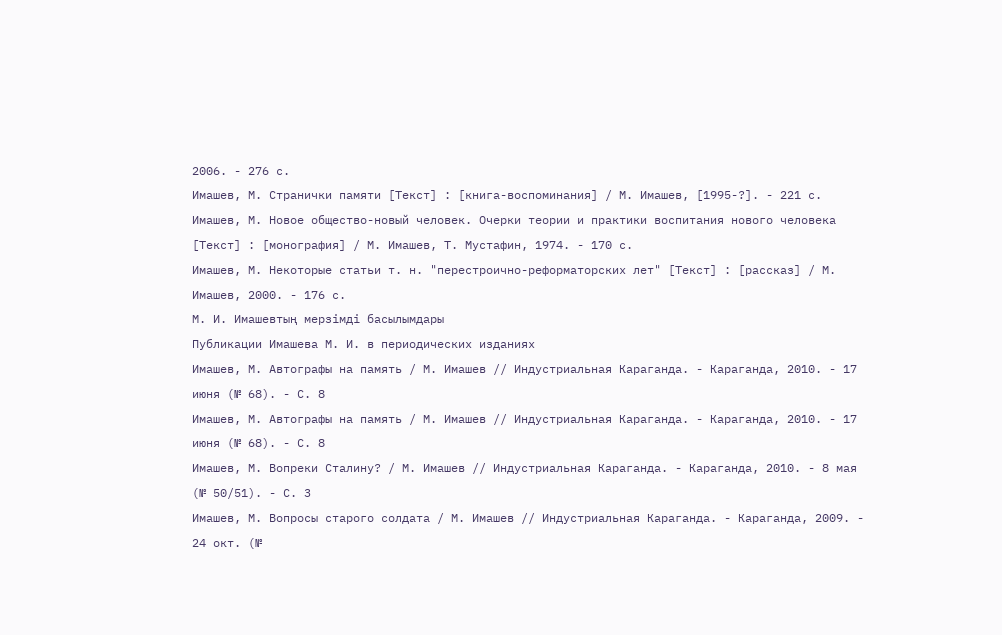2006. - 276 с.
Имашев, М. Странички памяти [Текст] : [книга-воспоминания] / М. Имашев, [1995-?]. - 221 с.
Имашев, М. Новое общество-новый человек. Очерки теории и практики воспитания нового человека [Текст] : [монография] / М. Имашев, Т. Мустафин, 1974. - 170 с.
Имашев, М. Некоторые статьи т. н. "перестроично-реформаторских лет" [Текст] : [рассказ] / М. Имашев, 2000. - 176 с.
М. И. Имашевтың мерзімді басылымдары
Публикации Имашева М. И. в периодических изданиях
Имашев, М. Автографы на память / М. Имашев // Индустриальная Караганда. - Караганда, 2010. - 17 июня (№ 68). - С. 8
Имашев, М. Автографы на память / М. Имашев // Индустриальная Караганда. - Караганда, 2010. - 17 июня (№ 68). - С. 8
Имашев, М. Вопреки Сталину? / М. Имашев // Индустриальная Караганда. - Караганда, 2010. - 8 мая (№ 50/51). - С. 3
Имашев, М. Вопросы старого солдата / М. Имашев // Индустриальная Караганда. - Караганда, 2009. - 24 окт. (№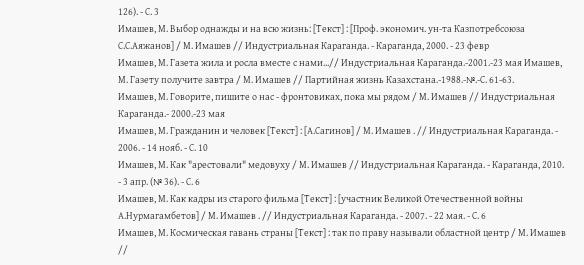126). - С. 3
Имашев, М. Выбор однажды и на всю жизнь: [Текст] : [Проф. экономич. ун-та Казпотребсоюза С.С.Аяжанов] / М. Имашев // Индустриальная Караганда. - Караганда, 2000. - 23 февр
Имашев, М. Газета жила и росла вместе с нами...// Индустриальная Караганда.-2001.-23 мая Имашев, М. Газету получите завтра / М. Имашев // Партийная жизнь Казахстана.-1988.-№.-С. 61-63.
Имашев, М. Говорите, пишите о нас - фронтовиках, пока мы рядом / М. Имашев // Индустриальная Караганда.- 2000.-23 мая
Имашев, М. Гражданин и человек [Текст] : [А.Сагинов] / М. Имашев . // Индустриальная Караганда. - 2006. - 14 нояб. - С. 10
Имашев, М. Как "арестовали" медовуху / М. Имашев // Индустриальная Караганда. - Караганда, 2010. - 3 апр. (№ 36). - С. 6
Имашев, М. Как кадры из старого фильма [Текст] : [участник Великой Отечественной войны А.Нурмагамбетов] / М. Имашев . // Индустриальная Караганда. - 2007. - 22 мая. - С. 6
Имашев, М. Космическая гавань страны [Текст] : так по праву называли областной центр / М. Имашев //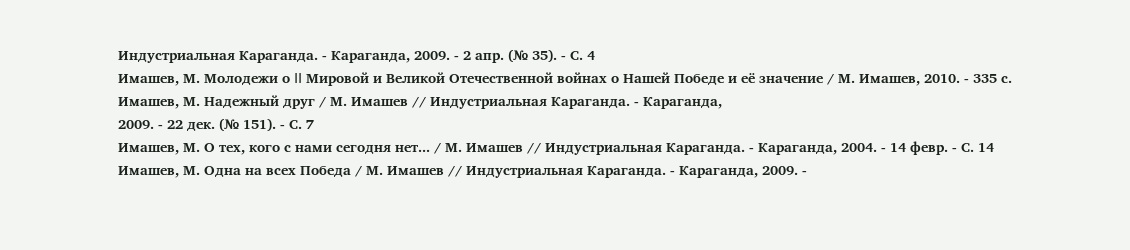Индустриальная Караганда. - Караганда, 2009. - 2 апр. (№ 35). - С. 4
Имашев, М. Молодежи о II Мировой и Великой Отечественной войнах о Нашей Победе и её значение / М. Имашев, 2010. - 335 с.
Имашев, М. Надежный друг / М. Имашев // Индустриальная Караганда. - Караганда,
2009. - 22 дек. (№ 151). - С. 7
Имашев, М. О тех, кого с нами сегодня нет... / М. Имашев // Индустриальная Караганда. - Караганда, 2004. - 14 февр. - С. 14
Имашев, М. Одна на всех Победа / М. Имашев // Индустриальная Караганда. - Караганда, 2009. -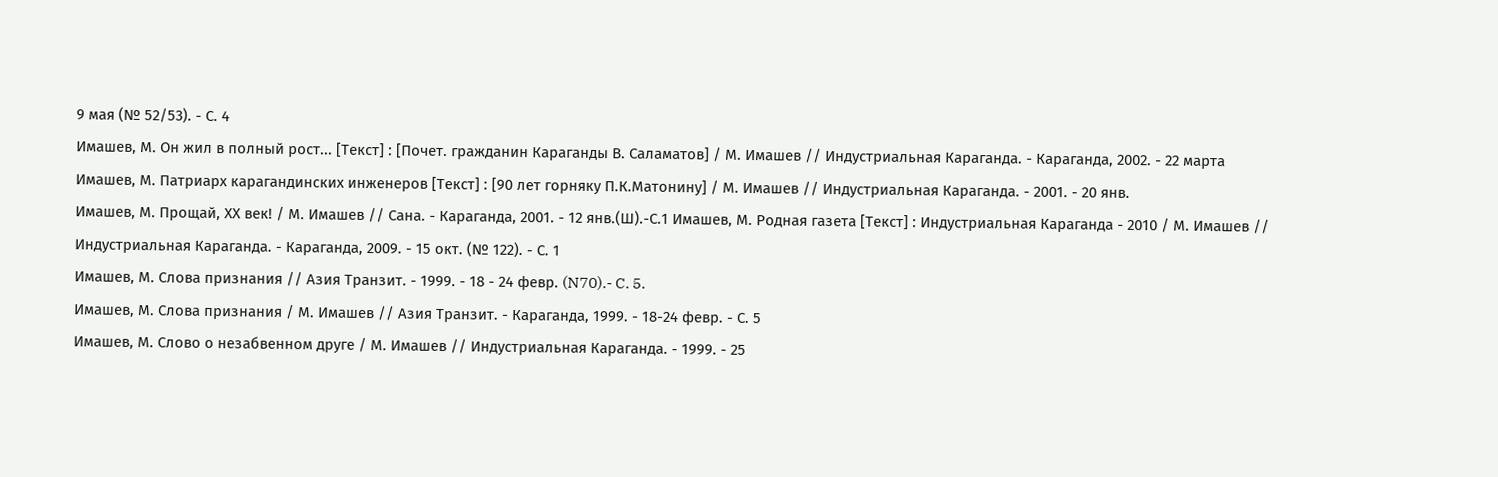9 мая (№ 52/53). - С. 4
Имашев, М. Он жил в полный рост... [Текст] : [Почет. гражданин Караганды В. Саламатов] / М. Имашев // Индустриальная Караганда. - Караганда, 2002. - 22 марта
Имашев, М. Патриарх карагандинских инженеров [Текст] : [90 лет горняку П.К.Матонину] / М. Имашев // Индустриальная Караганда. - 2001. - 20 янв.
Имашев, М. Прощай, ХХ век! / М. Имашев // Сана. - Караганда, 2001. - 12 янв.(Ш).-С.1 Имашев, М. Родная газета [Текст] : Индустриальная Караганда - 2010 / М. Имашев // Индустриальная Караганда. - Караганда, 2009. - 15 окт. (№ 122). - С. 1
Имашев, М. Слова признания // Азия Транзит. - 1999. - 18 - 24 февр. (N70).- C. 5.
Имашев, М. Слова признания / М. Имашев // Азия Транзит. - Караганда, 1999. - 18-24 февр. - С. 5
Имашев, М. Слово о незабвенном друге / М. Имашев // Индустриальная Караганда. - 1999. - 25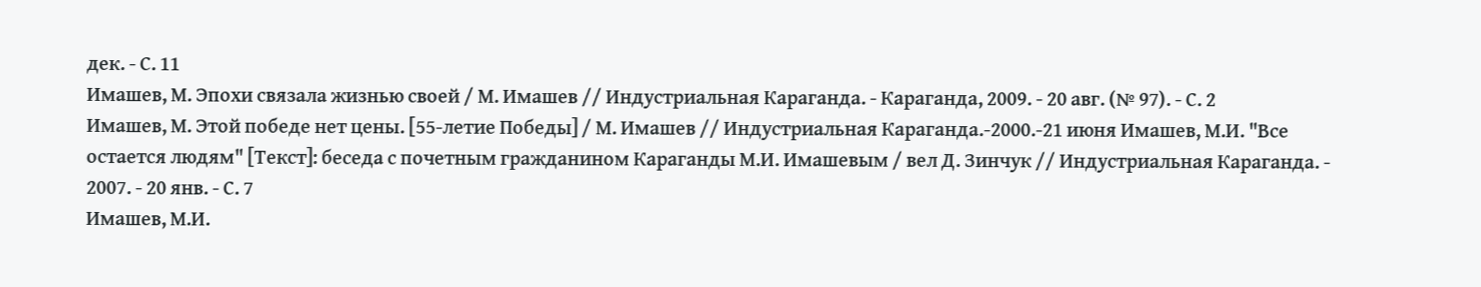дек. - С. 11
Имашев, М. Эпохи связала жизнью своей / М. Имашев // Индустриальная Караганда. - Караганда, 2009. - 20 авг. (№ 97). - С. 2
Имашев, М. Этой победе нет цены. [55-летие Победы] / М. Имашев // Индустриальная Караганда.-2000.-21 июня Имашев, М.И. "Все остается людям" [Текст]: беседа с почетным гражданином Караганды М.И. Имашевым / вел Д. Зинчук // Индустриальная Караганда. - 2007. - 20 янв. - С. 7
Имашев, М.И.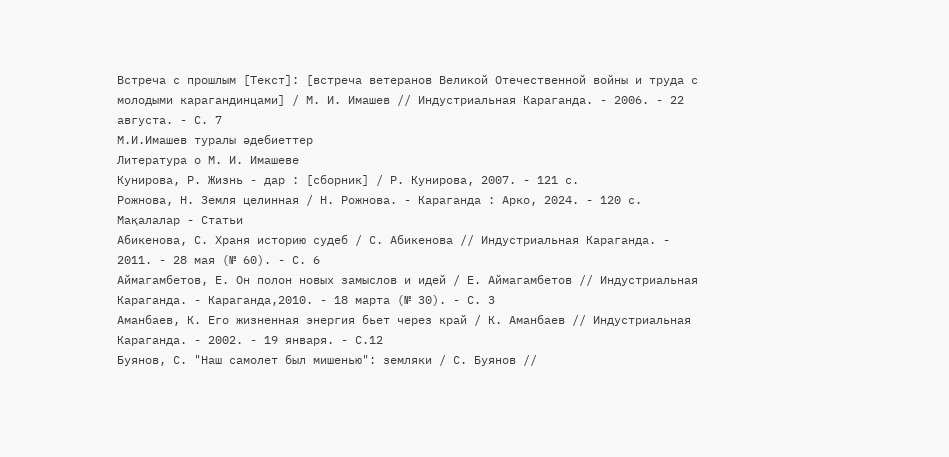Встреча с прошлым [Текст]: [встреча ветеранов Великой Отечественной войны и труда с молодыми карагандинцами] / М. И. Имашев // Индустриальная Караганда. - 2006. - 22 августа. - С. 7
М.И.Имашев туралы әдебиеттер
Литература о М. И. Имашеве
Кунирова, Р. Жизнь - дар : [сборник] / Р. Кунирова, 2007. - 121 с.
Рожнова, Н. Земля целинная / Н. Рожнова. - Караганда : Арко, 2024. - 120 с.
Мақалалар - Статьи
Абикенова, С. Храня историю судеб / С. Абикенова // Индустриальная Караганда. - 2011. - 28 мая (№ 60). - С. 6
Аймагамбетов, Е. Он полон новых замыслов и идей / Е. Аймагамбетов // Индустриальная Караганда. - Караганда,2010. - 18 марта (№ 30). - С. 3
Аманбаев, К. Его жизненная энергия бьет через край / К. Аманбаев // Индустриальная Караганда. - 2002. - 19 января. - С.12
Буянов, С. "Наш самолет был мишенью": земляки / С. Буянов //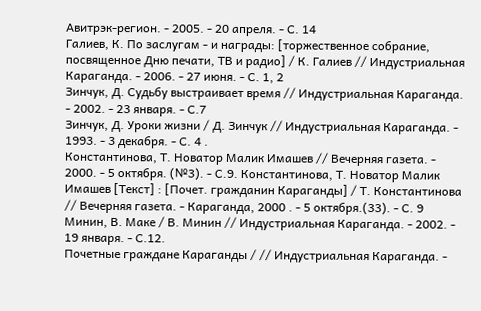Авитрэк-регион. - 2005. - 20 апреля. - С. 14
Галиев, К. По заслугам - и награды: [торжественное собрание, посвященное Дню печати, ТВ и радио] / К. Галиев // Индустриальная Караганда. - 2006. - 27 июня. - С. 1, 2
Зинчук, Д. Судьбу выстраивает время // Индустриальная Караганда. - 2002. - 23 января. - С.7
Зинчук, Д. Уроки жизни / Д. Зинчук // Индустриальная Караганда. - 1993. - 3 декабря. - С. 4 .
Константинова, Т. Новатор Малик Имашев // Вечерняя газета. - 2000. - 5 октября. (№3). - С.9. Константинова, Т. Новатор Малик Имашев [Текст] : [Почет. гражданин Караганды] / Т. Константинова // Вечерняя газета. - Караганда, 2000 . - 5 октября.(33). - С. 9
Минин, В. Маке / В. Минин // Индустриальная Караганда. - 2002. - 19 января. - С.12.
Почетные граждане Караганды / // Индустриальная Караганда. -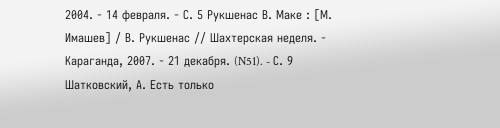2004. - 14 февраля. - С. 5 Рукшенас В. Маке : [М. Имашев] / В. Рукшенас // Шахтерская неделя. - Караганда, 2007. - 21 декабря. (N51). - С. 9
Шатковский, А. Есть только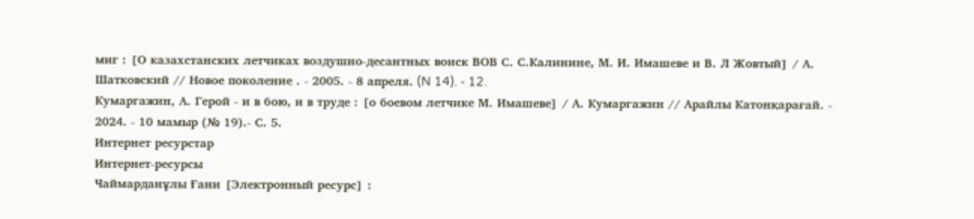миг : [О казахстанских летчиках воздушно-десантных воиск ВОВ С. С.Калинине, М. И. Имашеве и В. Л Жовтый] / А. Шатковский // Новое поколение . - 2005. - 8 апреля. (N 14). - 12.
Кумаргажин, А. Герой - и в бою, и в труде : [о боевом летчике М. Имашеве] / А. Кумаргажин // Арайлы Катонқарағай. - 2024. - 10 мамыр (№ 19).- С. 5.
Интернет ресурстар
Интернет-ресурсы
Чаймарданұлы Ғани [Электронный ресурс] :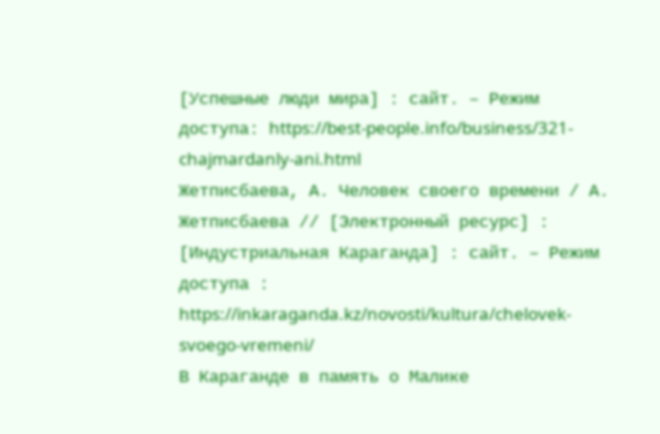[Успешные люди мира] : сайт. – Режим доступа: https://best-people.info/business/321-chajmardanly-ani.html
Жетписбаева, А. Человек своего времени / А. Жетписбаева // [Электронный ресурс] : [Индустриальная Караганда] : сайт. – Режим доступа : https://inkaraganda.kz/novosti/kultura/chelovek-svoego-vremeni/
В Караганде в память о Малике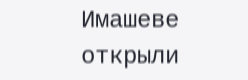Имашеве открыли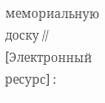мемориальную доску // [Электронный ресурс] :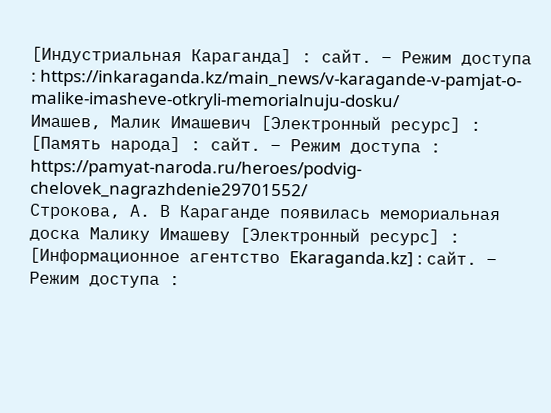[Индустриальная Караганда] : сайт. – Режим доступа : https://inkaraganda.kz/main_news/v-karagande-v-pamjat-o-malike-imasheve-otkryli-memorialnuju-dosku/
Имашев, Малик Имашевич [Электронный ресурс] : [Память народа] : сайт. – Режим доступа : https://pamyat-naroda.ru/heroes/podvig-chelovek_nagrazhdenie29701552/
Строкова, А. В Караганде появилась мемориальная доска Малику Имашеву [Электронный ресурс] : [Информационное агентство Ekaraganda.kz] : сайт. – Режим доступа :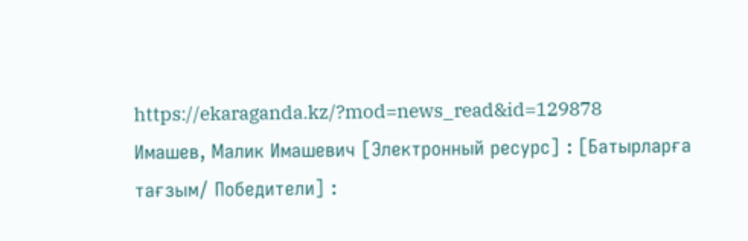https://ekaraganda.kz/?mod=news_read&id=129878
Имашев, Малик Имашевич [Электронный ресурс] : [Батырларға тағзым/ Победители] :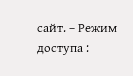сайт. – Режим доступа :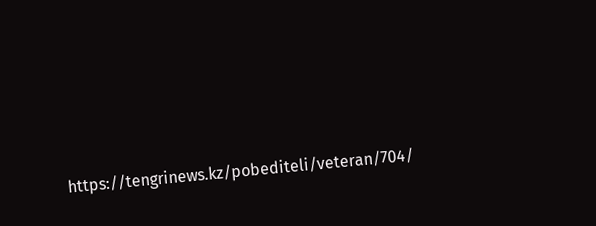https://tengrinews.kz/pobediteli/veteran/704/